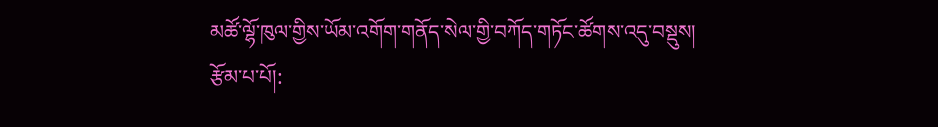མཚོ་ལྷོ་ཁུལ་གྱིས་ཡོམ་འགོག་གནོད་སེལ་གྱི་བཀོད་གཏོང་ཚོགས་འདུ་བསྡུས།
རྩོམ་པ་པོ།: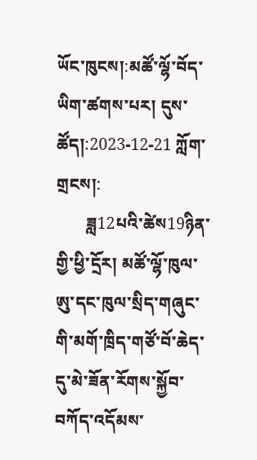ཡོང་ཁུངས།:མཚོ་ལྷོ་བོད་ཡིག་ཚགས་པར། དུས་ཚོད།:2023-12-21 ཀློག་གྲངས།:
       ཟླ12པའི་ཚེས19ཉིན་གྱི་ཕྱི་དྲོར། མཚོ་ལྷོ་ཁུལ་ཨུ་དང་ཁུལ་སྲིད་གཞུང་གི་མགོ་ཁྲིད་གཙོ་བོ་ཆེད་དུ་མེ་ཟོན་རོགས་སྐྱོབ་བཀོད་འདོམས་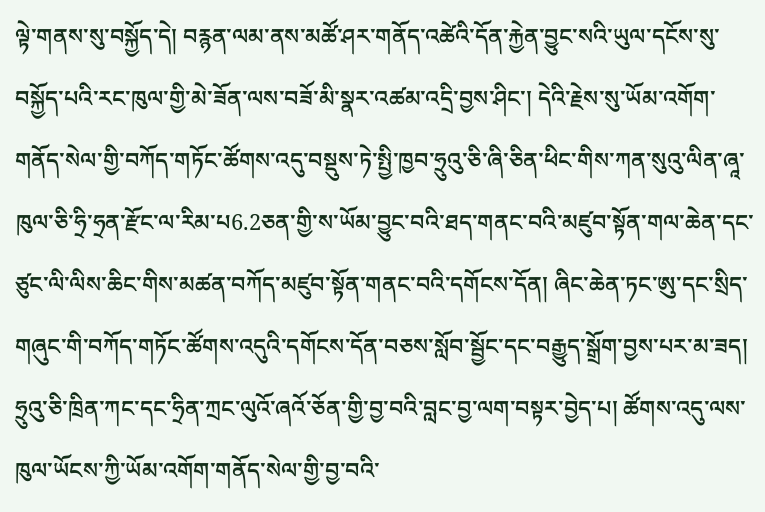ལྟེ་གནས་སུ་བསྐྱོད་དེ། བརྙན་ལམ་ནས་མཚོ་ཤར་གནོད་འཚེའི་དོན་རྐྱེན་བྱུང་སའི་ཡུལ་དངོས་སུ་བསྐྱོད་པའི་རང་ཁུལ་གྱི་མེ་ཟོན་ལས་བཟོ་མི་སྣར་འཚམ་འདྲི་བྱས་ཤིང་། དེའི་རྗེས་སུ་ཡོམ་འགོག་གནོད་སེལ་གྱི་བཀོད་གཏོང་ཚོགས་འདུ་བསྡུས་ཏེ་སྤྱི་ཁྱབ་ཧྲུའུ་ཅི་ཞི་ཅིན་ཕིང་གིས་ཀན་སུའུ་ལིན་ཞཱ་ཁུལ་ཅི་ཧྲི་ཧྲན་རྫོང་ལ་རིམ་པ6.2ཅན་གྱི་ས་ཡོམ་བྱུང་བའི་ཐད་གནང་བའི་མཛུབ་སྟོན་གལ་ཆེན་དང་ཙུང་ལི་ལིས་ཆིང་གིས་མཚན་བཀོད་མཛུབ་སྟོན་གནང་བའི་དགོངས་དོན། ཞིང་ཆེན་ཏང་ཨུ་དང་སྲིད་གཞུང་གི་བཀོད་གཏོང་ཚོགས་འདུའི་དགོངས་དོན་བཅས་སློབ་སྦྱོང་དང་བརྒྱུད་སྒྲོག་བྱས་པར་མ་ཟད། ཧྲུའུ་ཅི་ཁྲིན་ཀང་དང་ཧྲིན་ཀྲང་ལུའོ་ཞའོ་ཅོན་གྱི་བྱ་བའི་བླང་བྱ་ལག་བསྟར་བྱེད་པ། ཚོགས་འདུ་ལས་ཁུལ་ཡོངས་ཀྱི་ཡོམ་འགོག་གནོད་སེལ་གྱི་བྱ་བའི་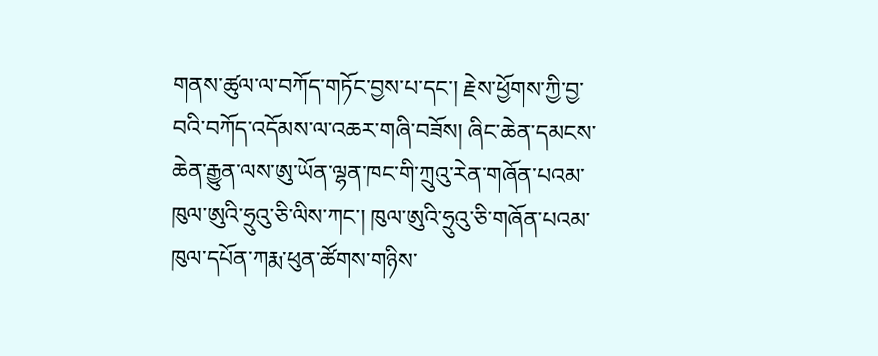གནས་ཚུལ་ལ་བཀོད་གཏོང་བྱས་པ་དང་། རྗེས་ཕྱོགས་ཀྱི་བྱ་བའི་བཀོད་འདོམས་ལ་འཆར་གཞི་བཟོས། ཞིང་ཆེན་དམངས་ཆེན་རྒྱུན་ལས་ཨུ་ཡོན་ལྷན་ཁང་གི་ཀྲུའུ་རེན་གཞོན་པའམ་ཁུལ་ཨུའི་ཧྲུའུ་ཅི་ལིས་ཀང་། ཁུལ་ཨུའི་ཧྲུའུ་ཅི་གཞོན་པའམ་ཁུལ་དཔོན་ཀརྨ་ཕུན་ཚོགས་གཉིས་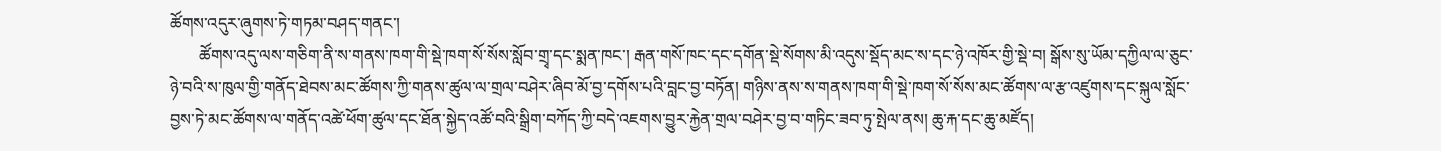ཚོགས་འདུར་ཞུགས་ཏེ་གཏམ་བཤད་གནང་།
       ཚོགས་འདུ་ལས་གཅིག་ནི་ས་གནས་ཁག་གི་སྡེ་ཁག་སོ་སོས་སློབ་གྲྭ་དང་སྨན་ཁང་། རྒན་གསོ་ཁང་དང་དགོན་སྡེ་སོགས་མི་འདུས་སྡོད་མང་ས་དང་ཉེ་འཁོར་གྱི་སྡེ་བ། སྒོས་སུ་ཡོམ་དཀྱིལ་ལ་ཅུང་ཉེ་བའི་ས་ཁུལ་གྱི་གནོད་ཐེབས་མང་ཚོགས་ཀྱི་གནས་ཚུལ་ལ་གྲལ་བཤེར་ཞིབ་མོ་བྱ་དགོས་པའི་བླང་བྱ་བཏོན། གཉིས་ནས་ས་གནས་ཁག་གི་སྡེ་ཁག་སོ་སོས་མང་ཚོགས་ལ་རྩ་འཛུགས་དང་སྐུལ་སློང་བྱས་ཏེ་མང་ཚོགས་ལ་གནོད་འཚེ་ཕོག་ཚུལ་དང་ཐོན་སྐྱེད་འཚོ་བའི་སྒྲིག་བཀོད་ཀྱི་བདེ་འཇགས་བྱུར་རྐྱེན་གྲལ་བཤེར་བྱ་བ་གཏིང་ཟབ་ཏུ་སྤེལ་ནས། ཆུ་རྐ་དང་ཆུ་མཛོད།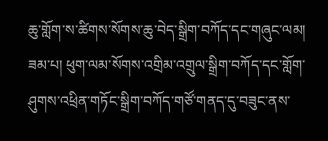ཆུ་གློག་ས་ཚིགས་སོགས་ཆུ་བེད་སྒྲིག་བཀོད་དང་གཞུང་ལམ། ཟམ་པ། ཕུག་ལམ་སོགས་འགྲིམ་འགྲུལ་སྒྲིག་བཀོད་དང་གློག་ཤུགས་འཕྲིན་གཏོང་སྒྲིག་བཀོད་གཙོ་གནད་དུ་བཟུང་ནས་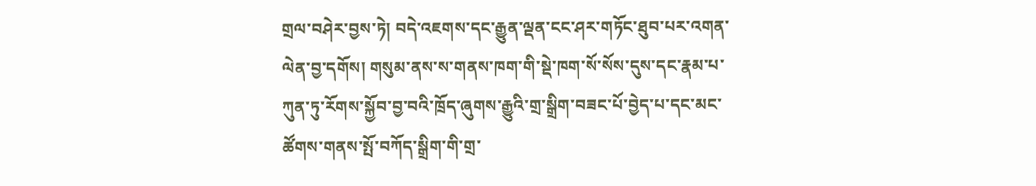གྲལ་བཤེར་བྱས་ཏེ། བདེ་འཇགས་དང་རྒྱུན་ལྡན་ངང་ཤར་གཏོང་ཐུབ་པར་འགན་ལེན་བྱ་དགོས། གསུམ་ནས་ས་གནས་ཁག་གི་སྡེ་ཁག་སོ་སོས་དུས་དང་རྣམ་པ་ཀུན་ཏུ་རོགས་སྐྱོབ་བྱ་བའི་ཁྲོད་ཞུགས་རྒྱུའི་གྲ་སྒྲིག་བཟང་པོ་བྱེད་པ་དང་མང་ཚོགས་གནས་སྤོ་བཀོད་སྒྲིག་གི་གྲ་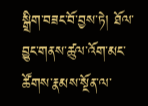སྒྲིག་བཟང་བོ་བྱས་ཏེ། ཐོལ་བྱུང་གནས་ཚུལ་འོག་མང་ཚོགས་རྣམས་སྔོན་ལ་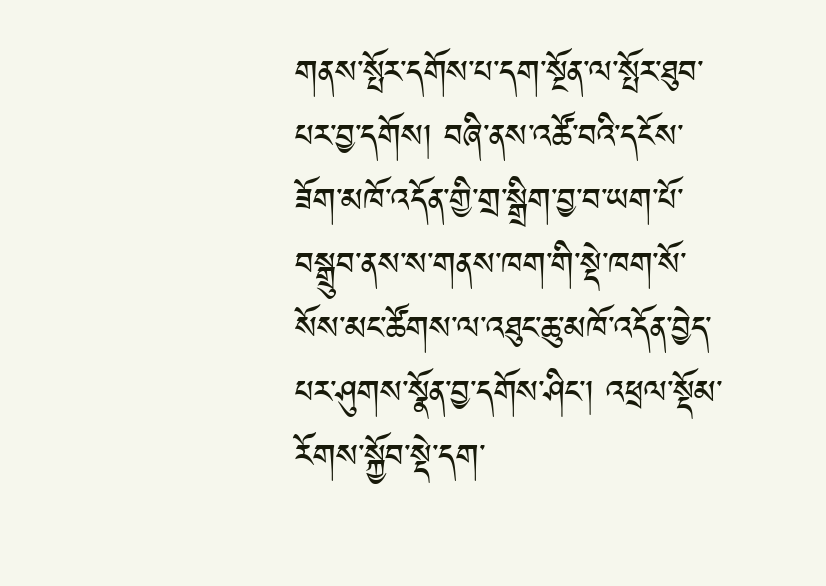གནས་སྤོར་དགོས་པ་དག་སྔོན་ལ་སྤོར་ཐུབ་པར་བྱ་དགོས། བཞི་ནས་འཚོ་བའི་དངོས་ཟོག་མཁོ་འདོན་གྱི་གྲ་སྒྲིག་བྱ་བ་ཡག་པོ་བསྒྲུབ་ནས་ས་གནས་ཁག་གི་སྡེ་ཁག་སོ་སོས་མང་ཚོགས་ལ་འཐུང་ཆུ་མཁོ་འདོན་བྱེད་པར་ཤུགས་སྣོན་བྱ་དགོས་ཤིང་། འཕྲལ་སྡོམ་རོགས་སྐྱོབ་སྡེ་དག་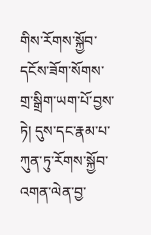གིས་རོགས་སྐྱོབ་དངོས་ཟོག་སོགས་གྲ་སྒྲིག་ཡག་པོ་བྱས་ཏེ། དུས་དང་རྣམ་པ་ཀུན་ཏུ་རོགས་སྐྱོབ་འགན་ལེན་བྱ་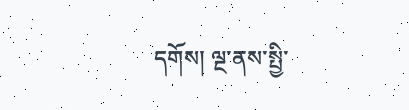དགོས། ལྔ་ནས་སྤྱི་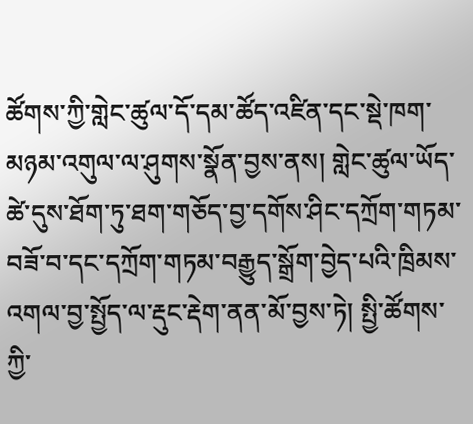ཚོགས་ཀྱི་གླེང་ཚུལ་དོ་དམ་ཚོད་འཛིན་དང་སྡེ་ཁག་མཉམ་འགུལ་ལ་ཤུགས་སྣོན་བྱས་ནས། གླེང་ཚུལ་ཡོད་ཚེ་དུས་ཐོག་ཏུ་ཐག་གཅོད་བྱ་དགོས་ཤིང་དཀྲོག་གཏམ་བཟོ་བ་དང་དཀྲོག་གཏམ་བརྒྱུད་སྒྲོག་བྱེད་པའི་ཁྲིམས་འགལ་བྱ་སྤྱོད་ལ་རྡུང་རྡེག་ནན་མོ་བྱས་ཏེ། སྤྱི་ཚོགས་ཀྱི་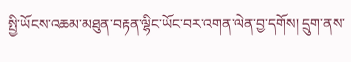སྤྱི་ཡོངས་འཆམ་མཐུན་བརྟན་ལྷིང་ཡོང་བར་འགན་ལེན་བྱ་དགོས། དྲུག་ནས་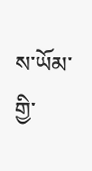ས་ཡོམ་གྱི་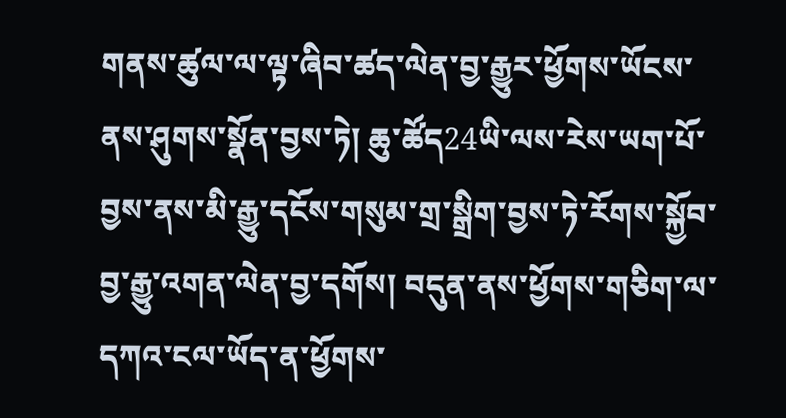གནས་ཚུལ་ལ་ལྟ་ཞིབ་ཚད་ལེན་བྱ་རྒྱུར་ཕྱོགས་ཡོངས་ནས་ཤུགས་སྣོན་བྱས་ཏེ། ཆུ་ཚོད24ཡི་ལས་རེས་ཡག་པོ་བྱས་ནས་མི་རྒྱུ་དངོས་གསུམ་གྲ་སྒྲིག་བྱས་ཏེ་རོགས་སྐྱོབ་བྱ་རྒྱུ་འགན་ལེན་བྱ་དགོས། བདུན་ནས་ཕྱོགས་གཅིག་ལ་དཀའ་ངལ་ཡོད་ན་ཕྱོགས་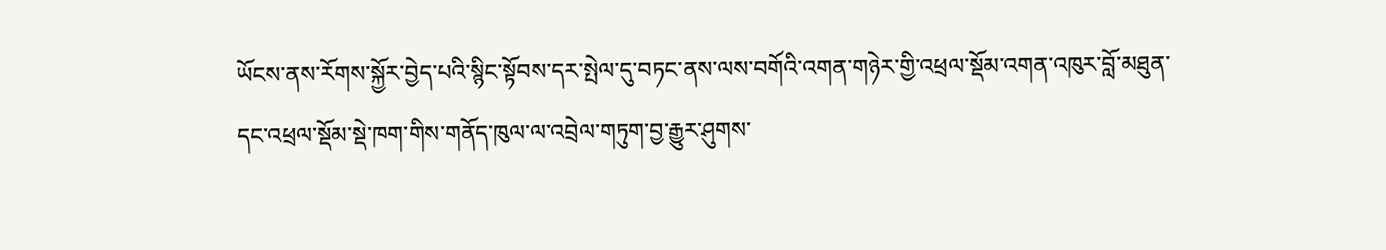ཡོངས་ནས་རོགས་སྐྱོར་བྱེད་པའི་སྙིང་སྟོབས་དར་སྤེལ་དུ་བཏང་ནས་ལས་བགོའི་འགན་གཉེར་གྱི་འཕྲལ་སྡོམ་འགན་འཁུར་བློ་མཐུན་དང་འཕྲལ་སྡོམ་སྡེ་ཁག་གིས་གནོད་ཁུལ་ལ་འབྲེལ་གཏུག་བྱ་རྒྱུར་ཤུགས་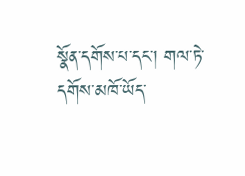སྣོན་དགོས་པ་དང་། གལ་ཏེ་དགོས་མཁོ་ཡོད་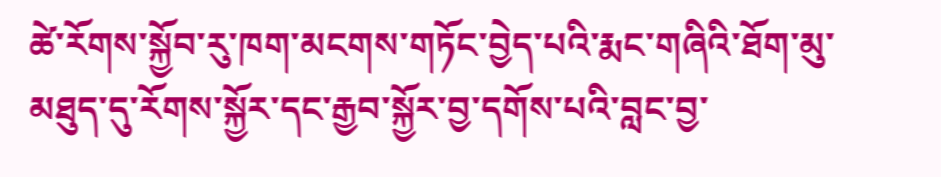ཚེ་རོགས་སྐྱོབ་རུ་ཁག་མངགས་གཏོང་བྱེད་པའི་རྨང་གཞིའི་ཐོག་མུ་མཐུད་དུ་རོགས་སྐྱོར་དང་རྒྱབ་སྐྱོར་བྱ་དགོས་པའི་བླང་བྱ་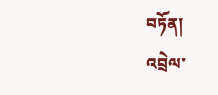བཏོན།
འབྲེལ་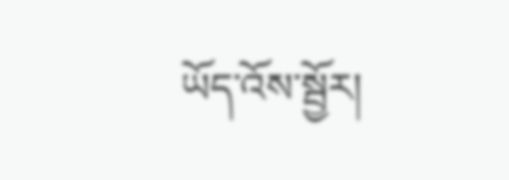ཡོད་འོས་སྦྱོར།